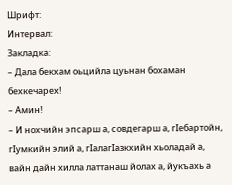Шрифт:
Интервал:
Закладка:
– Дала бекхам оьцийла цуьнан бохаман бехкечарех!
– Амин!
– И нохчийн эпсарш а, совдегарш а, гIебартойн, гIyмкийн элий а, гIалагIазкхийн хьоладай а, вайн дайн хилла латтанаш йолах а, йукъахь а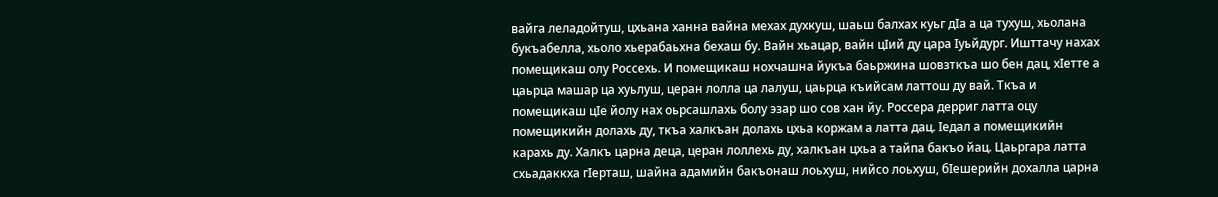вайга леладойтуш, цхьана ханна вайна мехах духкуш, шаьш балхах куьг дIа а ца тухуш, хьолана букъабелла, хьоло хьерабаьхна бехаш бу. Вайн хьацар, вайн цIий ду цара Iуьйдург. Ишттачу нахах помещикаш олу Россехь. И помещикаш нохчашна йукъа баьржина шовзткъа шо бен дац, хIетте а цаьрца машар ца хуьлуш, церан лолла ца лалуш, цаьрца къийсам латтош ду вай. Ткъа и помещикаш цIе йолу нах оьрсашлахь болу эзар шо сов хан йу. Россера дерриг латта оцу помещикийн долахь ду, ткъа халкъан долахь цхьа коржам а латта дац. Iедал а помещикийн карахь ду. Халкъ царна деца, церан лоллехь ду, халкъан цхьа а тайпа бакъо йац. Цаьргара латта схьадаккха гIерташ, шайна адамийн бакъонаш лоьхуш, нийсо лоьхуш, бIешерийн дохалла царна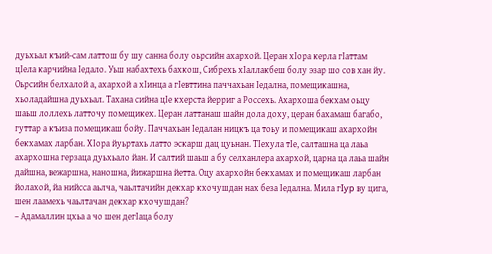дуьхьал къий-сам латтош бу шу санна болу оьрсийн ахархой. Церан xIоpa керла гIаттам цIела карчийна Iедало. Уьш набахтехь бахкош, Сибрехь хIаллакбеш болу эзар шо сов хан йу. Оьрсийн белхалой а, ахархой а хIинца а гIевттина паччахьан Iедална, помещикашна, хьоладайшна дуьхьал. Тахана сийна цIе кхерста йерриг а Россехь. Ахархоша бекхам оьцу шаьш лоллехь латточу помещикех. Церан латтанаш шайн дола доху, церан бахамаш багабо, гуттар а къиза помещикаш бойу. Паччахьан Iедалан ницкъ ца тоьу и помещикаш ахархойн бекхамах ларбан. XIоpa йуьртахь латто эскарш дац цуьнан. ТIехула тIе, салташна ца лаьа ахархошна герзаца дуьхьало йан. И салтий шаьш а бу селханлера ахархой, царна ца лаьа шайн дайшна, вежаршна, наношна, йижаршна йетта. Оцу ахархойн бекхамах и помещикаш ларбан йолахой, йа нийсса аьлча, чаьлтачийн декхар кхочушдан нах беза Iедална. Мила гIyp ву цига, шен лаамехь чаьлтачан декхар кхочушдан?
– Адамаллин цхьа а чо шен дегIаца болу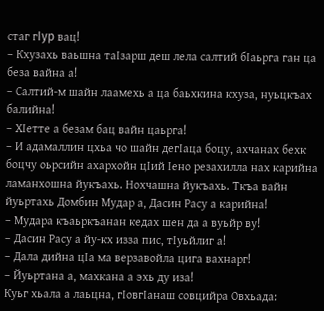стаг гIyp вац!
– Кхузахь ваьшна таIзарш деш лела салтий бIаьрга ган ца беза вайна а!
– Салтий-м шайн лаамехь а ца баьхкина кхуза, нуьцкъах балийна!
– ХIетте а безам бац вайн цаьрга!
– И адамаллин цхьа чо шайн дегIаца боцу, ахчанах бехк боцчу оьрсийн ахархойн цIий Iено резахилла нах карийна ламанхошна йукъахь. Нохчашна йукъахь. Ткъа вайн йуьртахь Домбин Мудар а, Дасин Расу а карийна!
– Мудара къаьркъанан кедах шен да а вуьйр ву!
– Дасин Расу а йу-кх изза пис, тIуьйлиг а!
– Дала дийна цIа ма верзавойла цига вахнарг!
– Йуьртана а, махкана а эхь ду иза!
Куьг хьала а лаьцна, гIовгIанаш совцийра Овхьада: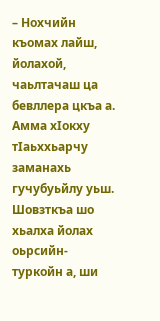– Нохчийн къомах лайш, йолахой, чаьлтачаш ца бевллера цкъа а. Амма хIокху тIаьххьарчу заманахь гучубуьйлу уьш. Шовзткъа шо хьалха йолах оьрсийн-туркойн а, ши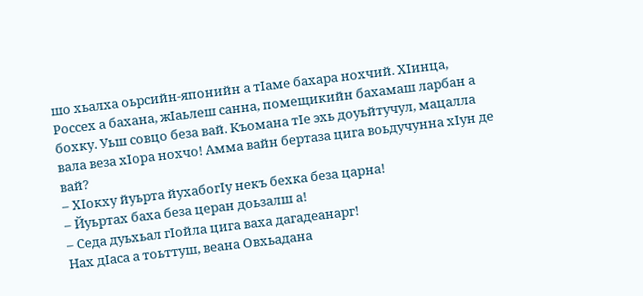шо хьалха оьрсийн-японийн а тIаме бахара нохчий. ХIинца, Россех а бахана, жIаьлеш санна, помещикийн бахамаш ларбан а бохку. Уьш совцо беза вай. Къомана тIе эхь доуьйтучул, мацалла вала веза xIopa нохчо! Амма вайн бертаза цига воьдучунна хIун де вай?
– ХIокху йуьрта йухабогIу некъ бехка беза царна!
– Йуьртах баха беза церан доьзалш а!
– Седа дуьхьал гIойла цига ваха дагадеанарг!
Нах дIаса а тоьттуш, веана Овхьадана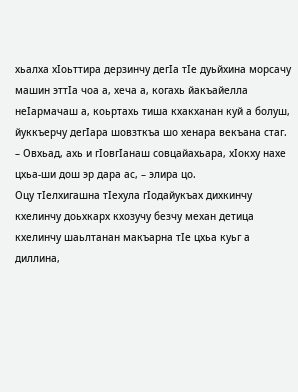хьалха хIоьттира дерзинчу дегIа тIе дуьйхина морсачу машин эттIа чоа а, хеча а, когахь йакъайелла неIармачаш а, коьртахь тиша кхакханан куй а болуш, йуккъерчу дегIара шовзткъа шо хенара векъана стаг.
– Овхьад, ахь и гIовгIанаш совцайахьара, xIокxy нахе цхьа-ши дош эр дара ас, – элира цо.
Оцу тIелхигашна тIехула гIодайукъах дихкинчу кхелинчу доьхкарх кхозучу безчу механ детица кхелинчу шаьлтанан макъарна тIе цхьа куьг а диллина,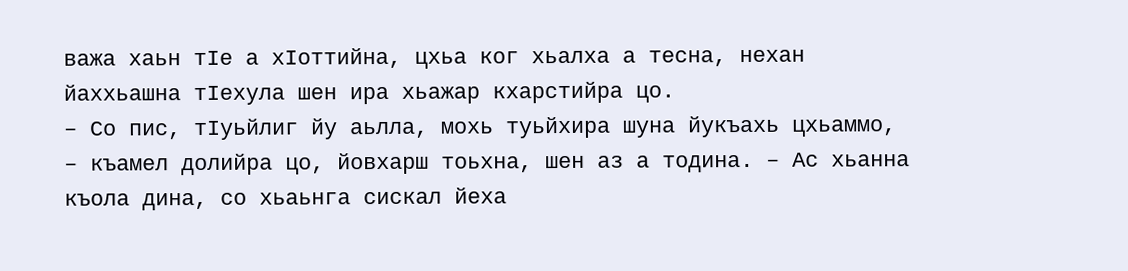важа хаьн тIе а хIоттийна, цхьа ког хьалха а тесна, нехан йаххьашна тIехула шен ира хьажар кхарстийра цо.
– Со пис, тIуьйлиг йу аьлла, мохь туьйхира шуна йукъахь цхьаммо, – къамел долийра цо, йовхарш тоьхна, шен аз а тодина. – Ас хьанна къола дина, со хьаьнга сискал йеха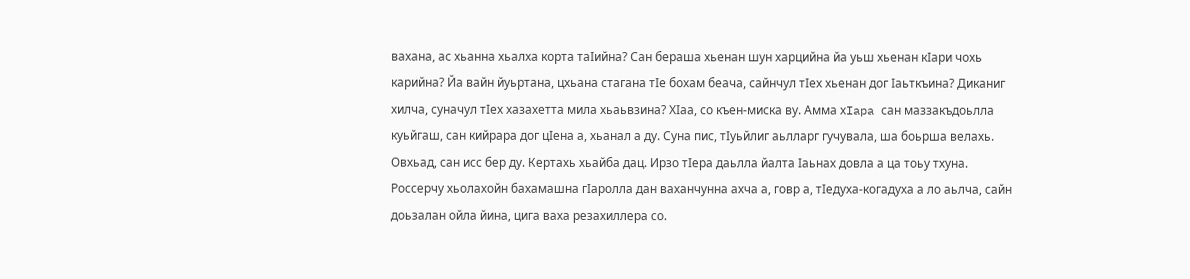вахана, ас хьанна хьалха корта таIийна? Сан бераша хьенан шун харцийна йа уьш хьенан кIари чохь карийна? Йа вайн йуьртана, цхьана стагана тIе бохам беача, сайнчул тIех хьенан дог Iаьткъина? Диканиг хилча, суначул тIех хазахетта мила хьаьвзина? ХIаа, со къен-миска ву. Амма хIapa сан маззакъдоьлла куьйгаш, сан кийрара дог цIена а, хьанал а ду. Суна пис, тIуьйлиг аьлларг гучувала, ша боьрша велахь. Овхьад, сан исс бер ду. Кертахь хьайба дац. Ирзо тIера даьлла йалта Iаьнах довла а ца тоьу тхуна. Россерчу хьолахойн бахамашна гIаролла дан ваханчунна ахча а, говр а, тIедуха-когадуха а ло аьлча, сайн доьзалан ойла йина, цига ваха резахиллера со.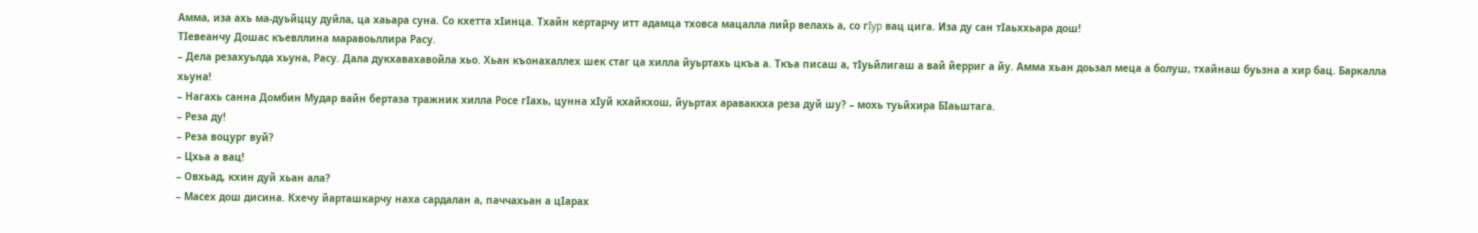Амма, иза ахь ма-дуьйццу дуйла, ца хаьара суна. Со кхетта хIинца. Тхайн кертарчу итт адамца тховса мацалла лийр велахь а, со гIyp вац цига. Иза ду сан тIаьххьара дош!
ТIевеанчу Дошас къевллина маравоьллира Расу.
– Дела резахуьлда хьуна, Расу. Дала дукхавахавойла хьо. Хьан къонахаллех шек стаг ца хилла йуьртахь цкъа а. Ткъа пиcaш а, тIуьйлигаш а вай йерриг а йу. Амма хьан доьзал меца а болуш, тхайнаш буьзна а хир бац. Баркалла хьуна!
– Нагахь санна Домбин Мудар вайн бертаза тражник хилла Росе гIахь, цунна хIуй кхайкхош, йуьртах араваккха реза дуй шу? – мохь туьйхира БIаьштага.
– Реза ду!
– Реза воцург вуй?
– Цхьа а вац!
– Овхьад, кхин дуй хьан ала?
– Масех дош дисина. Кхечу йарташкарчу наха сардалан а, паччахьан а цIарах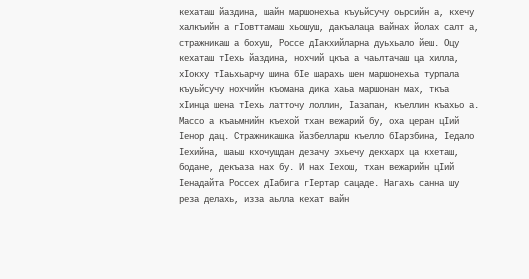кехаташ йаздина, шайн маршонехьа къуьйсучу оьрсийн а, кхечу халкъийн а гIовттамаш хьошуш, дакъалаца вайнах йолах салт а, стражникаш а бохуш, Россе дIакхийларна дуьхьало йеш. Оцу кехаташ тIехь йаздина, нохчий цкъа а чаьлтачаш ца хилла, хIокху тIаьхьарчу шина бIе шарахь шен маршонехьа турпала къуьйсучу нохчийн къомана дика хаьа маршонан мах, ткъа хIинца шена тIехь латточу лоллин, Iазапан, къеллин къахьо а. Массо а къаьмнийн къехой тхан вежарий бу, оха церан цIий Iенор дац. Стражникашка йазбелларш къелло бIарзбина, Iедало Iехийна, шаьш кхочушдан дезачу эхьечу декхарх ца кхеташ, бодане, декъаза нах бу. И нах Iехош, тхан вежарийн цIий Iенадайта Россех дIабига гIертар сацаде. Нагахь санна шу реза делахь, изза аьлла кехат вайн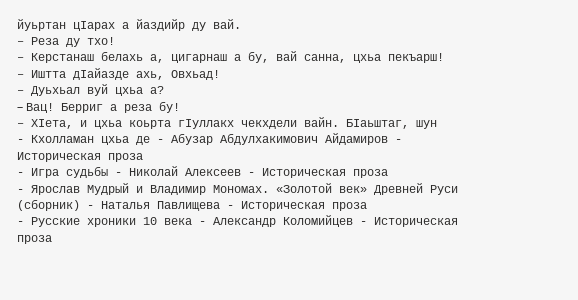йуьртан цIарах а йаздийр ду вай.
– Реза ду тхо!
– Керстанаш белахь а, цигарнаш а бу, вай санна, цхьа пекъарш!
– Иштта дIайазде ахь, Овхьад!
– Дуьхьал вуй цхьа а?
– Baц! Берриг а реза бу!
– ХIета, и цхьа коьрта гIуллакх чекхдели вайн. БIаьштаг, шун
- Кхолламан цхьа де - Абузар Абдулхакимович Айдамиров - Историческая проза
- Игра судьбы - Николай Алексеев - Историческая проза
- Ярослав Мудрый и Владимир Мономах. «Золотой век» Древней Руси (сборник) - Наталья Павлищева - Историческая проза
- Русские хроники 10 века - Александр Коломийцев - Историческая проза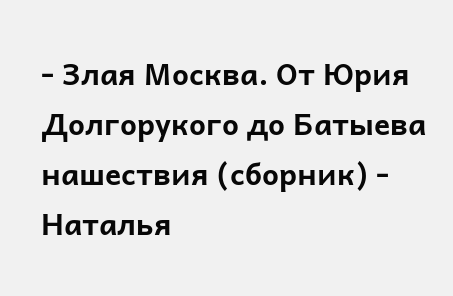- Злая Москва. От Юрия Долгорукого до Батыева нашествия (сборник) - Наталья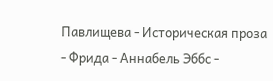Павлищева - Историческая проза
- Фрида - Аннабель Эббс -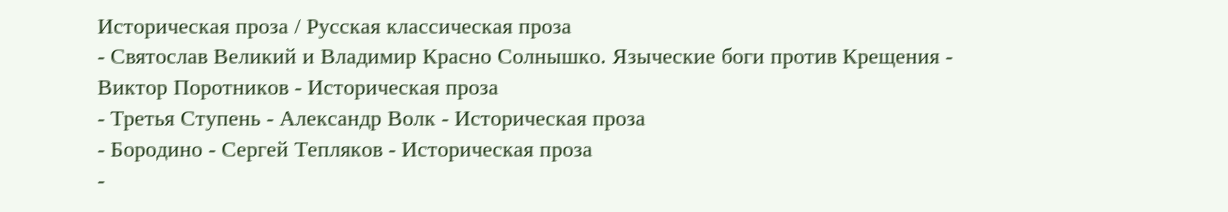Историческая проза / Русская классическая проза
- Святослав Великий и Владимир Красно Солнышко. Языческие боги против Крещения - Виктор Поротников - Историческая проза
- Третья Ступень - Александр Волк - Историческая проза
- Бородино - Сергей Тепляков - Историческая проза
-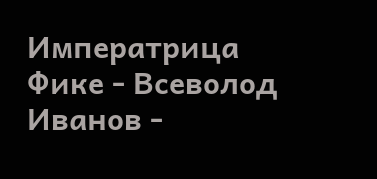Императрица Фике - Всеволод Иванов -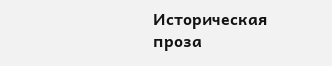Историческая проза